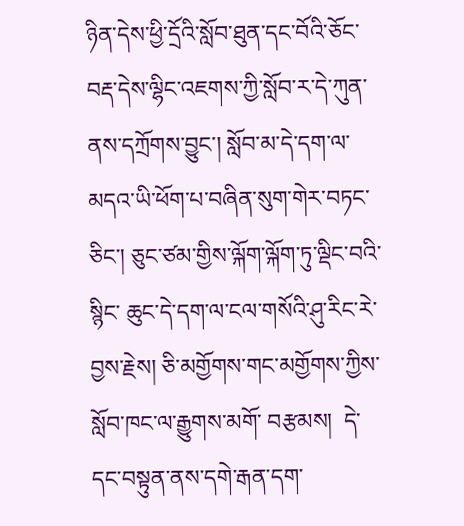ཉིན་དེས་ཕྱི་དྲོའི་སློབ་ཐུན་དང་བོའི་ཅོང་བརྡ་དེས་ལྷིང་འཇགས་ཀྱི་སློབ་ར་དེ་ཀུན་ནས་དཀྲོགས་བྱུང་། སློབ་མ་དེ་དག་ལ་མདའ་ཡི་ཕོག་པ་བཞིན་སུག་གེར་བཏང་ཅིང་། ཅུང་ཙམ་གྱིས་ལྐོག་ལྐོག་ཏུ་ལྡིང་བའི་སྙིང་ ཆུང་དེ་དག་ལ་ངལ་གསོའི་ཤུ་རིང་རེ་བྱས་རྗེས། ཅི་མགྱོགས་གང་མགྱོགས་ཀྱིས་སློབ་ཁང་ལ་རྒྱུགས་མགོ་ བརྩམས།  དེ་དང་བསྟུན་ནས་དགེ་རྒན་དག་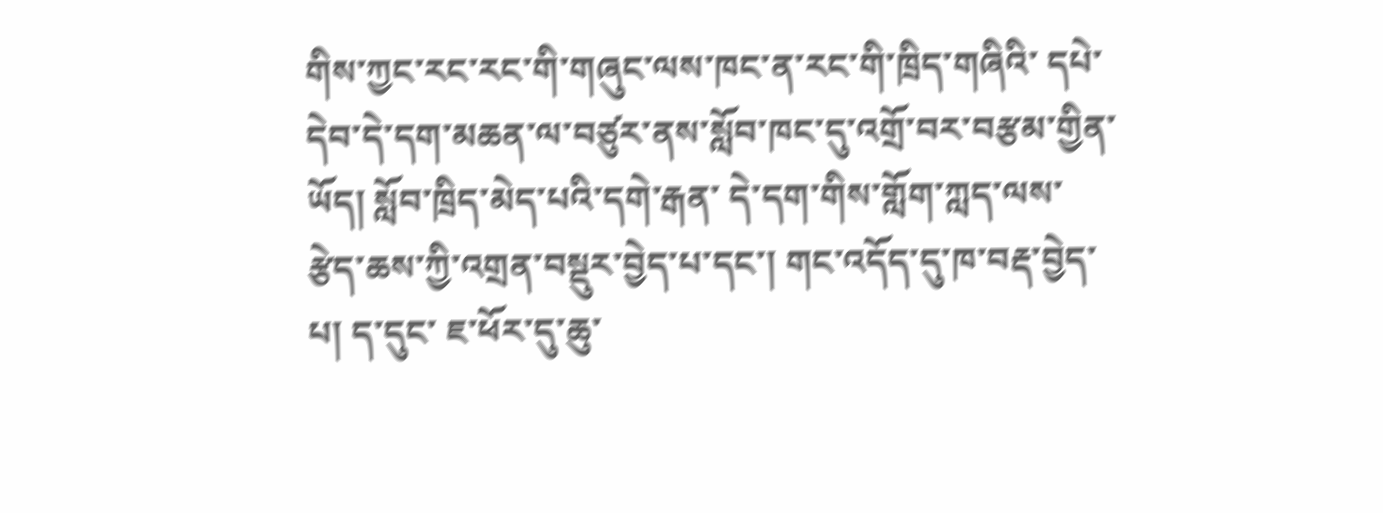གིས་ཀྱང་རང་རང་གི་གཞུང་ལས་ཁང་ན་རང་གི་ཁྲིད་གཞིའི་ དཔེ་དེབ་དེ་དག་མཆན་ལ་བཙུར་ནས་སློབ་ཁང་དུ་འགྲོ་བར་བརྩམ་གྱིན་ཡོད། སློབ་ཁྲིད་མེད་པའི་དགེ་རྒན་ དེ་དག་གིས་གློག་ཀླད་ལས་རྩེད་ཆས་ཀྱི་འགྲན་བསྡུར་བྱེད་པ་དང་། གང་འདོད་དུ་ཁ་བརྡ་བྱེད་པ། ད་དུང་ ཇ་ཕོར་དུ་ཆུ་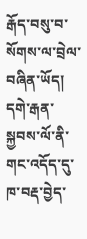རྒོད་བསུ་བ་སོགས་ལ་བྲེལ་བཞིན་ཡོད། དགེ་རྒན་སྐྱབས་ལོ་ནི་གང་འདོད་དུ་ཁ་བརྡ་བྱེད་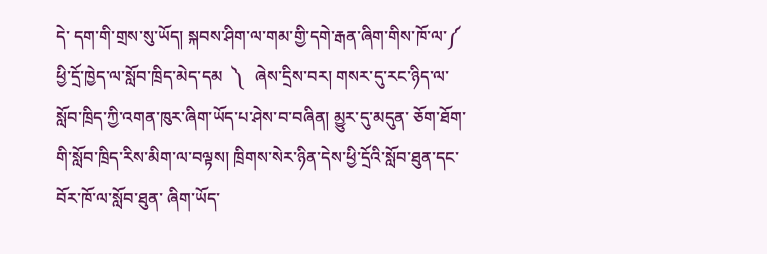དེ་ དག་གི་གྲས་སུ་ཡོད། སྐབས་ཤིག་ལ་གམ་གྱི་དགེ་རྒན་ཞིག་གིས་ཁོ་ལ་༼    ཕྱི་དྲོ་ཁྱེད་ལ་སློབ་ཁྲིད་མེད་དམ  ༽   ཞེས་དྲིས་བར། གསར་དུ་རང་ཉིད་ལ་སློབ་ཁྲིད་ཀྱི་འགན་ཁུར་ཞིག་ཡོད་པ་ཤེས་བ་བཞིན། མྱུར་དུ་མདུན་ ཅོག་ཐོག་གི་སློབ་ཁྲིད་རིས་མིག་ལ་བལྟས། ཁྲིགས་སེར་ཉིན་དེས་ཕྱི་དྲོའི་སློབ་ཐུན་དང་བོར་ཁོ་ལ་སློབ་ཐུན་ ཞིག་ཡོད་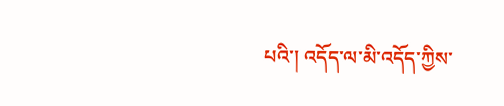པའི་། འདོད་ལ་མི་འདོད་ཀྱིས་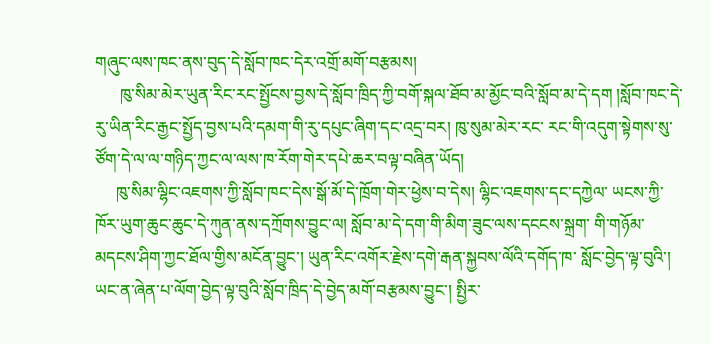གཞུང་ལས་ཁང་ནས་བུད་དེ་སློབ་ཁང་དེར་འགྲོ་མགོ་བརྩམས།
      ཁུ་སིམ་མེར་ཡུན་རིང་རང་སྤྱོངས་བྱས་དེ་སློབ་ཁྲིད་ཀྱི་བགོ་སྐལ་ཐོབ་མ་མྱོང་བའི་སློབ་མ་དེ་དག །སློབ་ཁང་དེ་རུ་ཡིན་རིང་རྒྱང་སྤྱོད་བྱས་པའི་དམག་གི་རུ་དཔུང་ཞིག་དང་འདྲ་བར། ཁུ་སུམ་མེར་རང་ རང་གི་འདུག་སྟེགས་སུ་ཙོག་དེ་ལ་ལ་གཉིད་ཀྱང་ལ་ལས་ཁ་རོག་གེར་དཔེ་ཆར་བལྟ་བཞིན་ཡོད།
     ཁུ་སིམ་ལྷིང་འཇགས་ཀྱི་སློབ་ཁང་དེས་སྒོ་མོ་དེ་ཁྲོག་གེར་ཕྱེས་བ་དེས། ལྷིང་འཇགས་དང་དཀྱེལ་ ཡངས་ཀྱི་ཁོར་ཡུག་ཆུང་ཆུང་དེ་ཀུན་ནས་དཀྲོགས་བྱུང་ལ། སློབ་མ་དེ་དག་གི་མིག་ཟུང་ལས་དངངས་སྐྲག་ གི་གཉོམ་མདངས་ཤིག་ཀྱང་ཐོལ་གྱིས་མངོན་བྱུང་། ཡུན་རིང་འགོར་རྗེས་དགེ་རྒན་སྐྱབས་ལོའི་དགོད་ཁ་ སློང་བྱེད་ལྟ་བུའི་། ཡང་ན་ཞེན་པ་ལོག་བྱེད་ལྟ་བུའི་སློབ་ཁྲིད་དེ་བྱེད་མགོ་བརྩམས་བྱུང་། སྤྱིར་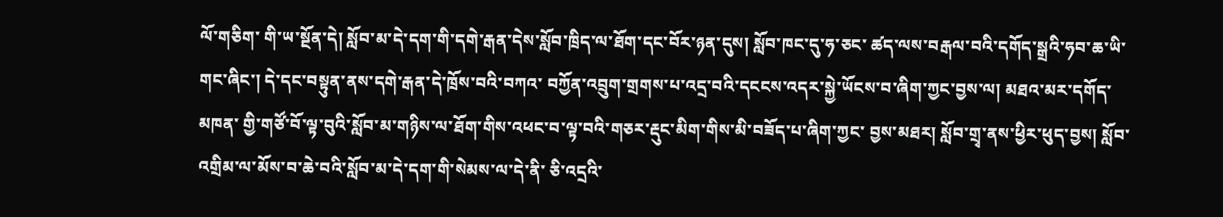ལོ་གཅིག་ གི་ཡ་སྔོན་དེ། སློབ་མ་དེ་དག་གི་དགེ་རྒན་དེས་སློབ་ཁྲིད་ལ་ཐོག་དང་བོར་ཉན་དུས། སློབ་ཁང་དུ་ཧ་ཅང་ ཚད་ལས་བརྒལ་བའི་དགོད་སྒྲའི་ཧབ་ཆ་ཡི་གང་ཞིང་། དེ་དང་བསྟུན་ནས་དགེ་རྒན་དེ་ཁྲོས་བའི་བཀའ་ བཀྱོན་འབྲུག་གྲགས་པ་འདྲ་བའི་དངངས་འདར་སྐྱེ་ཡོངས་བ་ཞིག་ཀྱང་བྱས་ལ། མཐའ་མར་དགོད་མཁན་ གྱི་གཙོ་བོ་ལྟ་བུའི་སློབ་མ་གཉིས་ལ་ཐོག་གིས་འཕང་བ་ལྟ་བའི་གཅར་རྡུང་མིག་གིས་མི་བཟོད་པ་ཞིག་ཀྱང་ བྱས་མཐར། སློབ་གྲྭ་ནས་ཕྱིར་ཕུད་བྱས། སློབ་འགྲིམ་ལ་མོས་བ་ཆེ་བའི་སློབ་མ་དེ་དག་གི་སེམས་ལ་དེ་ནི་ ཅི་འདྲའི་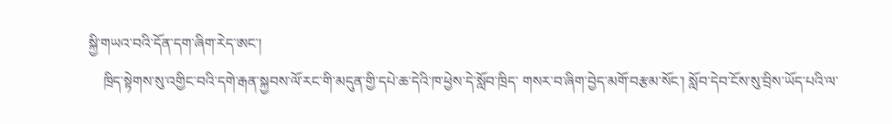སྐྱི་གཡའ་བའི་དོན་དག་ཞིག་རེད་ཨང་།
    ཁྲིད་སྟེགས་སུ་འགྱིང་བའི་དགེ་རྒན་སྐྱབས་ལོ་རང་གི་མདུན་གྱི་དཔེ་ཆ་དེའི་ཁ་ཕྱེས་དེ་སློབ་ཁྲིད་ གསར་བ་ཞིག་བྱེད་མགོ་བརྩམ་སོང་། སློབ་དེབ་ངོས་སུ་བྲིས་ཡོད་པའི་ལ་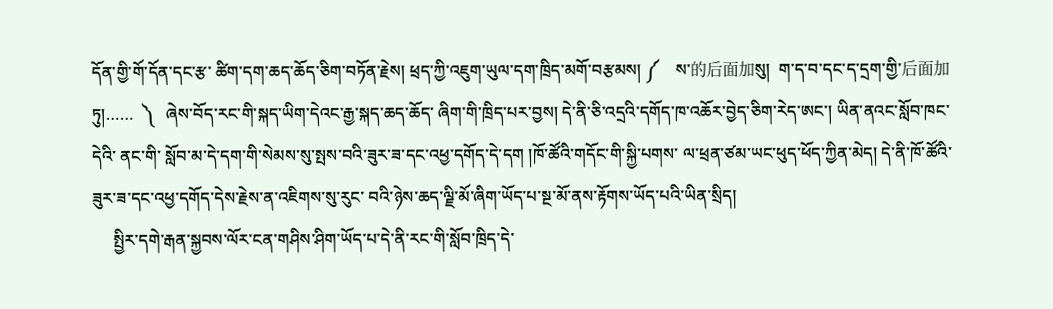དོན་གྱི་གོ་དོན་དང་རྩ་ ཚིག་དག་ཆད་ཆོད་ཅིག་བཏོན་རྗེས། ཕྲད་ཀྱི་འཇུག་ཡུལ་དག་ཁྲིད་མགོ་བརྩམས། ༼    ས་的后面加སུ།  ག་ད་བ་དང་ད་དྲག་གྱི་后面加ཏུ།……  ༽   ཞེས་བོད་རང་གི་སྐད་ཡིག་དེའང་རྒྱ་སྐད་ཆད་ཆོད་ ཞིག་གི་ཁྲིད་པར་བྱས། དེ་ནི་ཅི་འདྲའི་དགོད་ཁ་འཆོར་བྱེད་ཅིག་རེད་ཨང་། ཡིན་ནའང་སློབ་ཁང་དེའི་ ནང་གི་ སློབ་མ་དེ་དག་གི་སེམས་སུ་སྤས་བའི་ཟུར་ཟ་དང་འཕྱ་དགོད་དེ་དག །ཁོ་ཚོའི་གདོང་གི་སྐྱི་པགས་ ལ་ཕྲན་ཙམ་ཡང་ཕུད་ཕོད་ཀྱིན་མེད། དེ་ནི་ཁོ་ཚོའི་ཟུར་ཟ་དང་འཕྱ་དགོད་དེས་རྗེས་ན་འཇིགས་སུ་རུང་ བའི་ཉེས་ཆད་ལྗི་མོ་ཞིག་ཡོད་པ་སྔ་མོ་ནས་རྟོགས་ཡོད་པའི་ཡིན་སྲིད།
     སྤྱིར་དགེ་རྒན་སྐྱབས་ལོར་ངན་གཤིས་ཤིག་ཡོད་པ་དེ་ནི་རང་གི་སློབ་ཁྲིད་དེ་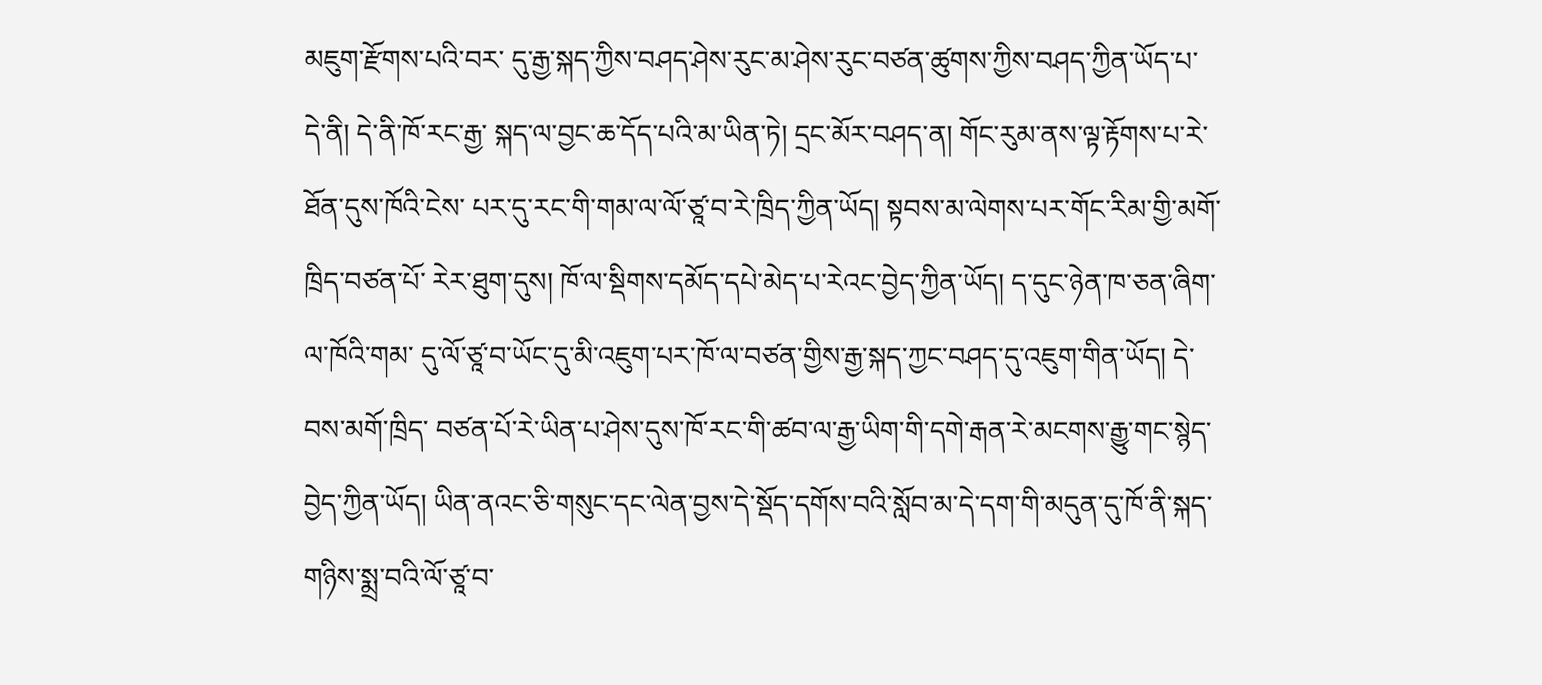མཇུག་རྫོགས་པའི་བར་ དུ་རྒྱ་སྐད་ཀྱིས་བཤད་ཤེས་རུང་མ་ཤེས་རུང་བཙན་ཚུགས་ཀྱིས་བཤད་ཀྱིན་ཡོད་པ་དེ་ནི། དེ་ནི་ཁོ་རང་རྒྱ་ སྐད་ལ་བྱང་ཆ་དོད་པའི་མ་ཡིན་ཏེ། དྲང་མོར་བཤད་ན། གོང་རུམ་ནས་ལྟ་རྟོགས་པ་རེ་ཐོན་དུས་ཁོའི་ངེས་ པར་དུ་རང་གི་གམ་ལ་ལོ་ཙཱ་བ་རེ་ཁྲིད་ཀྱིན་ཡོད། སྟབས་མ་ལེགས་པར་གོང་རིམ་གྱི་མགོ་ཁྲིད་བཙན་པོ་ རེར་ཐུག་དུས། ཁོ་ལ་སྡིགས་དམོད་དཔེ་མེད་པ་རེའང་བྱེད་ཀྱིན་ཡོད། ད་དུང་ཉེན་ཁ་ཅན་ཞིག་ལ་ཁོའི་གམ་ དུ་ལོ་ཙཱ་བ་ཡོང་དུ་མི་འཇུག་པར་ཁོ་ལ་བཙན་གྱིས་རྒྱ་སྐད་ཀྱང་བཤད་དུ་འཇུག་གིན་ཡོད། དེ་བས་མགོ་ཁྲིད་ བཙན་པོ་རེ་ཡིན་པ་ཤེས་དུས་ཁོ་རང་གི་ཚབ་ལ་རྒྱ་ཡིག་གི་དགེ་རྒན་རེ་མངགས་རྒྱུ་གང་སྙེད་བྱེད་ཀྱིན་ཡོད། ཡིན་ནའང་ཅི་གསུང་དང་ལེན་བྱས་དེ་སྡོད་དགོས་བའི་སློབ་མ་དེ་དག་གི་མདུན་དུ་ཁོ་ནི་སྐད་གཉིས་སྨྲ་བའི་ལོ་ཙཱ་བ་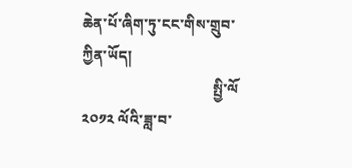ཆེན་པོ་ཞིག་ཏུ་ངང་གིས་གྲུབ་ཀྱིན་ཡོད།
                                    སྤྱི་ལོ ༢༠༡༢ ལོའི་ཟླ་བ་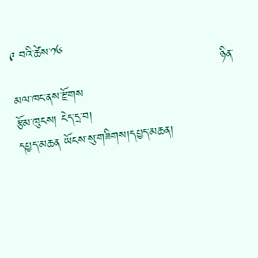༩ བའི་ཚེས་༡༦
                                                   ཉིན་མལ་ཁང་ནས་རྫོགས
རྩོམ་ཁུངས། ངེད་དྲ་བ།
དཔྱད་མཆན ཡོངས་སུ་གཟིགས།དཔྱད་མཆན།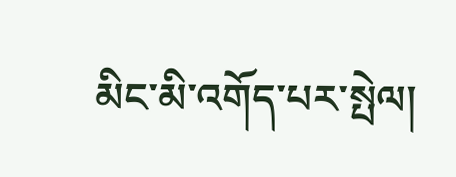མིང་མི་འགོད་པར་སྤེལ།